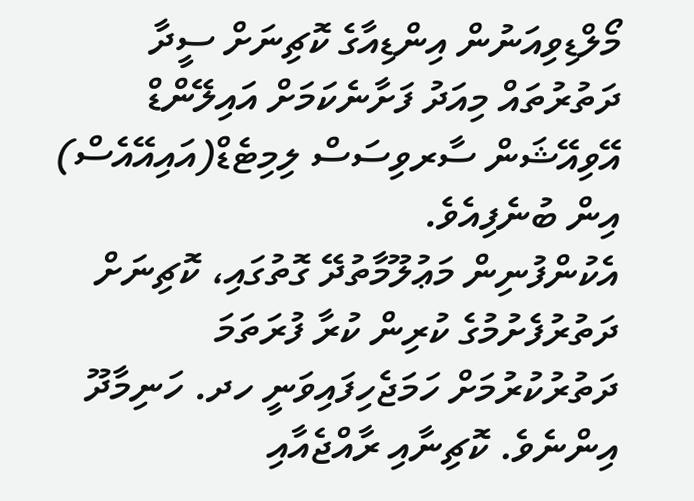މޯލްޑިވިއަނުން އިންޑިއާގެ ކޮޗިނަށް ސީދާ ދަތުރުތައް މިއަދު ފަށާނެކަމަށް އައިލޭންޑް އޭވިއޭޝަން ސާރވިސަސް ލިމިޓެޑް(އައިއޭއެސް) އިން ބުނެފިއެވެ.
އެކުންފުނިން މަޢުލޫމާތުދޭ ގޮތުގައި، ކޮޗިނަށް ދަތުރުފެށުމުގެ ކުރިން ކުރާ ފުރަތަމަ ދަތުރުކުރުމަށް ހަމަޖެހިފައިވަނީ ހދ. ހަނިމާދޫ އިންނެވެ. ކޮޗިނާއި ރާއްޖެއާއި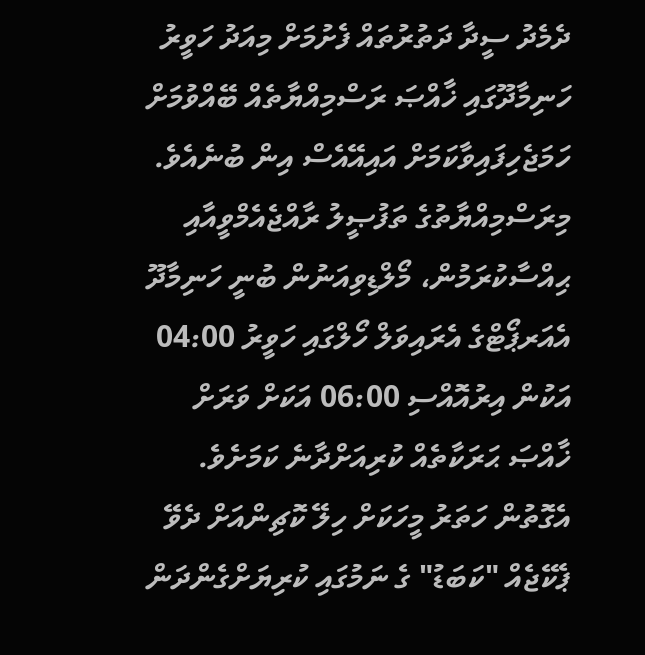ދެމެދު ސީދާ ދަތުރުތައް ފެށުމަށް މިއަދު ހަވީރު ހަނިމާދޫގައި ޚާއްޞަ ރަސްމިއްޔާތެއް ބޭއްވުމަށް ހަމަޖެހިފައިވާކަމަށް އައިއޭއެސް އިން ބުނެއެވެ.
މިރަސްމިއްޔާތުގެ ތަފުޞީލު ރާއްޖެއެމްވީއާއި ޙިއްސާކުރަމުން، މޯލްޑިވިއަނުން ބުނީ ހަނިމާދޫ އެއަރޕޯޓްގެ އެރައިވަލް ހޯލްގައި ހަވީރު 04:00 އަކުން އިރުއޮއްސި 06:00 އަކަށް ވަރަށް ޚާއްޞަ ޙަރަކާތެއް ކުރިއަށްދާނެ ކަމަށެވެ. އެގޮތުން ހަތަރު މީހަކަށް ހިލޭ ކޮޗިންއަށް ދެވޭ ޕެކޭޖެއް "ކަބަޑު" ގެ ނަމުގައި ކުރިޔަށްގެންދަން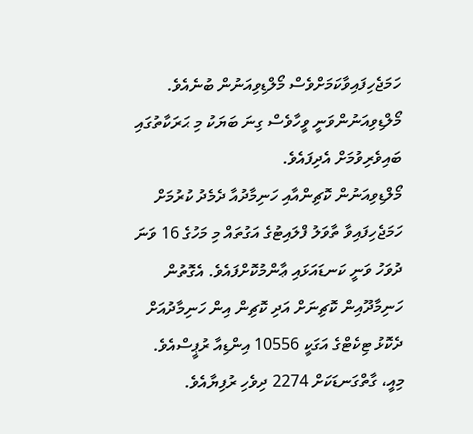ހަމަޖެހިފައިވާކަމަށްވެސް މޯލްޑިވިއަނުން ބުނެއެވެ. މޯލްޑިވިއަނުންވަނީ ވީހާވެސް ގިނަ ބަޔަކު މި ޙަރަކާތުގައި ބައިވެރިވުމަށް އެދިފައެވެ.
މޯލްޑިވިއަނުން ކޮޗިންއާއި ހަނިމާދުއާ ދެމެދު ކުރުމަށް ހަމަޖެހިފައިވާ ތާވަލު ފްލައިޓުގެ އަގުތައް މި މަހުގެ 16 ވަނަ ދުވަހު ވަނީ ކަނޑައަޅައި ޢާންމުކޮށްފައެވެ. އެގޮތުން ހަނިމާދޫއިން ކޮޗިނަށް އަދި ކޮޗިން އިން ހަނިމާދުއަށް ދެކޮޅު ޓިކެޓްގެ އަގަކީ 10556 އިންޑިއާ ރުޕީސްއެވެ. މިއީ، ގާތްގަނޑަކަށް 2274 ދިވެހި ރުފިޔާއެވެ.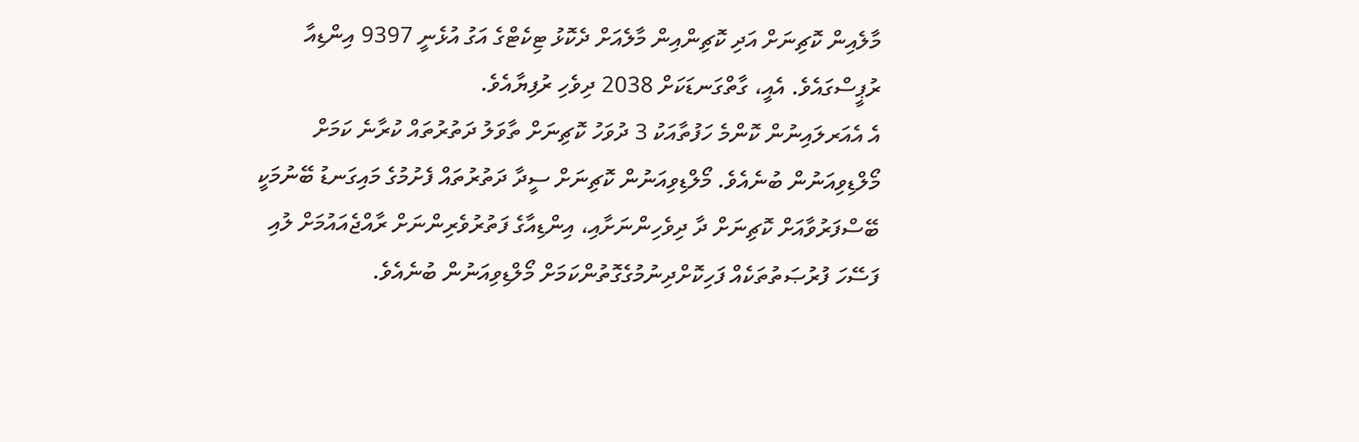މާލެއިން ކޮޗިނަށް އަދި ކޮޗިންއިން މާލެއަށް ދެކޮޅު ޓިކެޓްގެ އަގު އުޅެނީ 9397 އިންޑިއާ ރުޕީސްގައެވެ. އެއީ، ގާތްގަނޑަކަށް 2038 ދިވެހި ރުފިޔާއެވެ.
އެ އެއަރލައިނުން ކޮންމެ ހަފުތާއަކު 3 ދުވަހު ކޮޗިނަށް ތާވަލު ދަތުރުތައް ކުރާނެ ކަމަށް މޯލްޑިވިއަނުން ބުނެއެވެ. މޯލްޑިވިއަނުން ކޮޗިނަށް ސީދާ ދަތުރުތައް ފެށުމުގެ މައިގަނޑު ބޭނުމަކީ ބޭސްފަރުވާއަށް ކޮޗިނަށް ދާ ދިވެހިންނަށާއި، އިންޑިއާގެ ފަތުރުވެރިންނަށް ރާއްޖެއައުމަށް ލުއި ފަސޭހަ ފުރުޞަތުތަކެއް ފަހިކޮށްދިނުމުގެގޮތުންކަމަށް މޯލްޑިވިއަނުން ބުނެއެވެ.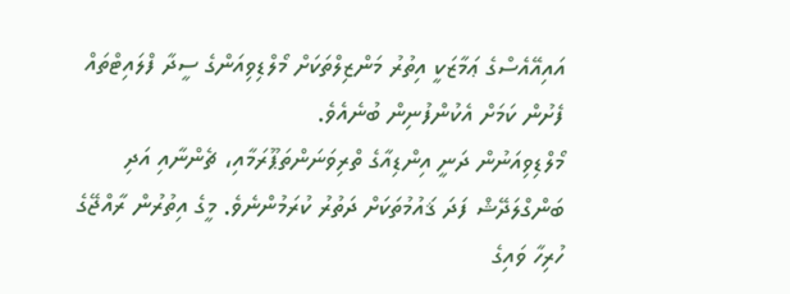އައިއޭއެސްގެ ޢަމާޒަކީ އިތުރު މަންޒިލްތަކަށް މޯލްޑިވިއަންގެ ސީދާ ފްލައިޓްތައް ފެށުން ކަމަށް އެކުންފުނިން ބުނެއެވެ.
މޯލްޑިވިއަނުން ދަނީ އިންޑިއާގެ ތްރިވަނަންތަޕޫރަމާއި، ޗެންނާއި އަދި ބަންގްލަދޭޝް ފަދަ ޤައުމުތަކަށް ދަތުރު ކުރަމުންނެވެ. މީގެ އިތުރުން ރާއްޖޭގެ ހުރިހާ ވައިގެ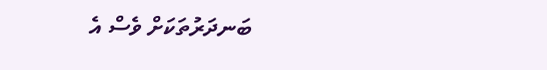ބަނދަރުތަކަށް ވެސް އެ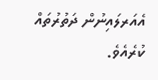އެއަރލައިނުން ދަތުރުތައް ކުރެއެވެ.